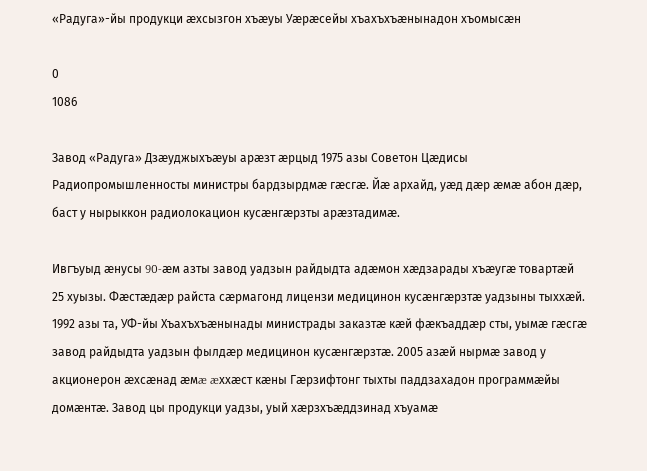«Радуга»-йы продукци æхсызгон хъæуы Уæрæсейы хъахъхъæнынадон хъомысæн

0
1086

Завод «Радуга» Дзæуджыхъæуы арæзт æрцыд 1975 азы Советон Цæдисы Радиопромышленносты министры бардзырдмæ гæсгæ. Йæ архайд, уæд дæр æмæ абон дæр, баст у нырыккон радиолокацион кусæнгæрзты арæзтадимæ.

Ивгъуыд æнусы 90-æм азты завод уадзын райдыдта адæмон хæдзарады хъæугæ товартæй 25 хуызы. Фæстæдæр райста сæрмагонд лицензи медицинон кусæнгæрзтæ уадзыны тыххæй. 1992 азы та, УФ-йы Хъахъхъæнынады министрады заказтæ кæй фæкъаддæр сты, уымæ гæсгæ завод райдыдта уадзын фылдæр медицинон кусæнгæрзтæ. 2005 азæй нырмæ завод у акционерон æхсæнад æмæ æххæст кæны Гæрзифтонг тыхты паддзахадон программæйы домæнтæ. Завод цы продукци уадзы, уый хæрзхъæддзинад хъуамæ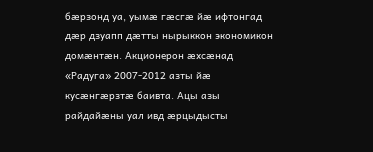бæрзонд уа, уымæ гæсгæ йæ ифтонгад дæр дзуапп дæтты нырыккон экономикон домæнтæн. Акционерон æхсæнад «Радуга» 2007-2012 азты йæ кусæнгæрзтæ баивта. Ацы азы райдайæны уал ивд æрцыдысты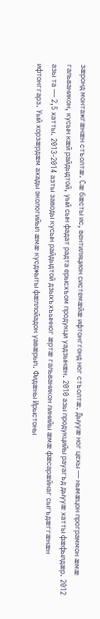зæронд монтажгæнæн стъолтæ. Сæ бæсты ис, вентиляцион системæйæ ифтонггонд ног стъолтæ. Дыууæ ног цехы — нымæцон программон æмæ гальваникон, кусын кæй райдыдтой, уый сын фадат радта ерысхъом продукци уадзынæн. 2010 азы продукцийы рауагъд дыууæ хатты фæфылдæр. 2012 азы та — 2,5 хатты. 2013-2014 азты заводы кусын райдыдтой дзыхъхъынног æртæ гальваникон линийы æмæ фæсарæйнаг сыгъдæггæнæн ифтонггарз. Уый хорзæрдæм ахады экологийыл æмæ кусджыты фæллойадон уавæрыл. Фидæны Ирыстоны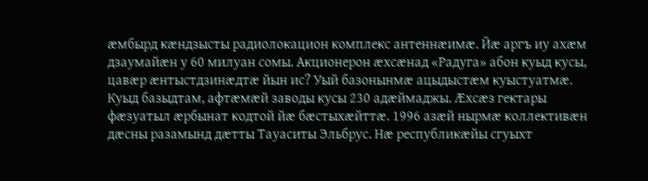æмбырд кæндзысты радиолокацион комплекс антеннæимæ. Йæ аргъ иу ахæм дзаумайæн у 60 милуан сомы. Акционерон æхсæнад «Радуга» абон куыд кусы, цавæр æнтыстдзинæдтæ йын ис? Уый базонынмæ ацыдыстæм куыстуатмæ. Куыд базыдтам, афтæмæй заводы кусы 230 адæймаджы. Æхсæз гектары фæзуатыл æрбынат кодтой йæ бæстыхæйттæ. 1996 азæй нырмæ коллективæн дæсны разамынд дæтты Тауаситы Эльбрус. Нæ республикæйы сгуыхт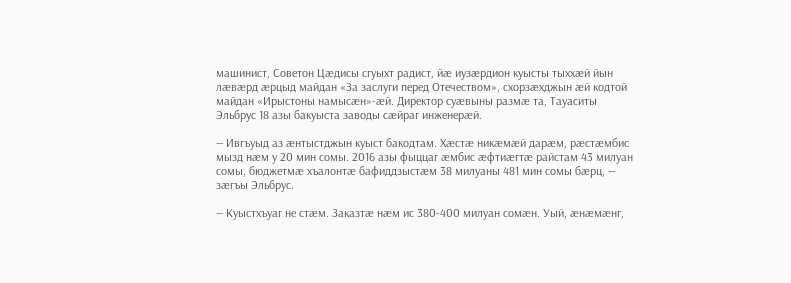машинист, Советон Цæдисы сгуыхт радист, йæ иузæрдион куысты тыххæй йын лæвæрд æрцыд майдан «За заслуги перед Отечеством», схорзæхджын æй кодтой майдан «Ирыстоны намысæн»-æй. Директор суæвыны размæ та, Тауаситы Эльбрус 18 азы бакуыста заводы сæйраг инженерæй.

— Ивгъуыд аз æнтыстджын куыст бакодтам. Хæстæ никæмæй дарæм, рæстæмбис мызд нæм у 20 мин сомы. 2016 азы фыццаг æмбис æфтиæгтæ райстам 43 милуан сомы, бюджетмæ хъалонтæ бафиддзыстæм 38 милуаны 481 мин сомы бæрц, — зæгъы Эльбрус.

— Куыстхъуаг не стæм. Заказтæ нæм ис 380-400 милуан сомæн. Уый, æнæмæнг,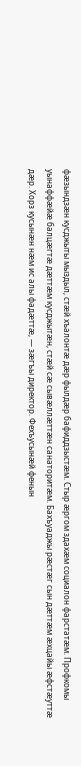фæзындзæн кусджыты мыздыл, стæй хъалонтæ дæр фылдæр бафиддзыстæм. Стыр æргом здахæм социалон фарстатæм. Профкомы уынаффæйæ балцæгтæ дæттæм кусджытæн, стæй сæ сывæллæттæн санаторитæм. Бахъуаджы рæстæг сын дæттæм æхцайы æфстæуттæ дæр. Хорз кусынæн нæм ис алы фадæттæ, — зæгъы директор. Фехъусынæй фенын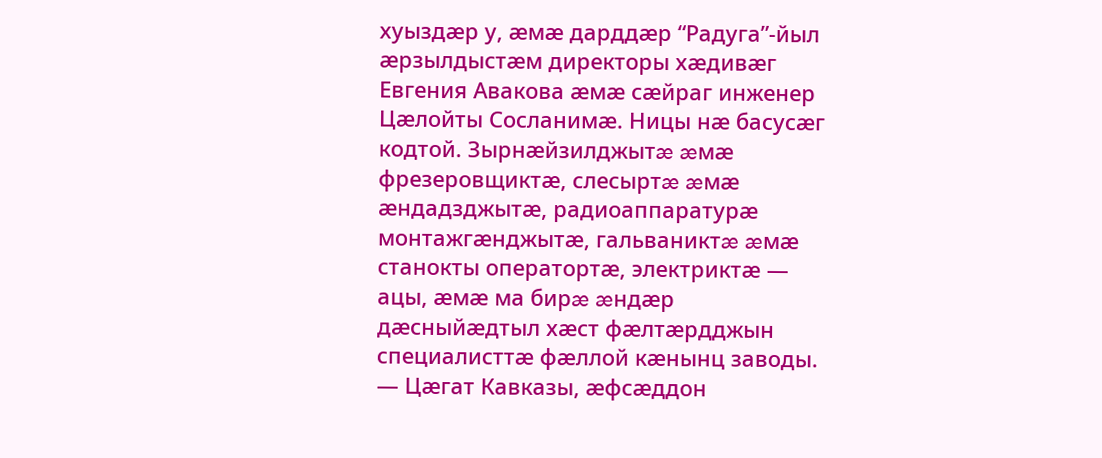хуыздæр у, æмæ дарддæр “Радуга”-йыл æрзылдыстæм директоры хæдивæг Евгения Авакова æмæ сæйраг инженер Цæлойты Сосланимæ. Ницы нæ басусæг кодтой. Зырнæйзилджытæ æмæ фрезеровщиктæ, слесыртæ æмæ æндадзджытæ, радиоаппаратурæ монтажгæнджытæ, гальваниктæ æмæ станокты оператортæ, электриктæ — ацы, æмæ ма бирæ æндæр дæсныйæдтыл хæст фæлтæрдджын специалисттæ фæллой кæнынц заводы. — Цæгат Кавказы, æфсæддон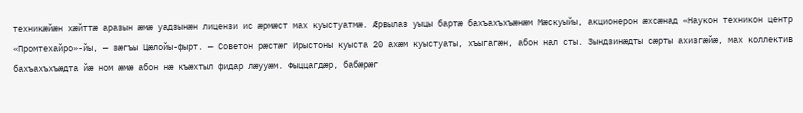техникæйæн хæйттæ аразын æмæ уадзынæн лицензи ис æрмæст мах куыстуатмæ. Æрвылаз уыцы бартæ бахъахъхъæнæм Мæскуыйы, акционерон æхсæнад «Наукон техникон центр «Промтехайро»-йы, — зæгъы Цæлойы-фырт. — Советон рæстæг Ирыстоны куыста 20 ахæм куыстуаты, хъыгагæн, абон нал сты. Зындзинæдты сæрты ахизгæйæ, мах коллектив бахъахъхъæдта йæ ном æмæ абон нæ къæхтыл фидар лæууæм. Фыццагдæр, бабæрæг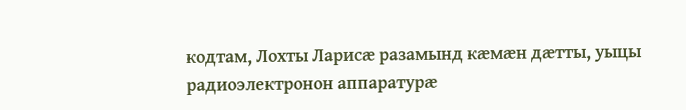кодтам, Лохты Ларисæ разамынд кæмæн дæтты, уыцы радиоэлектронон аппаратурæ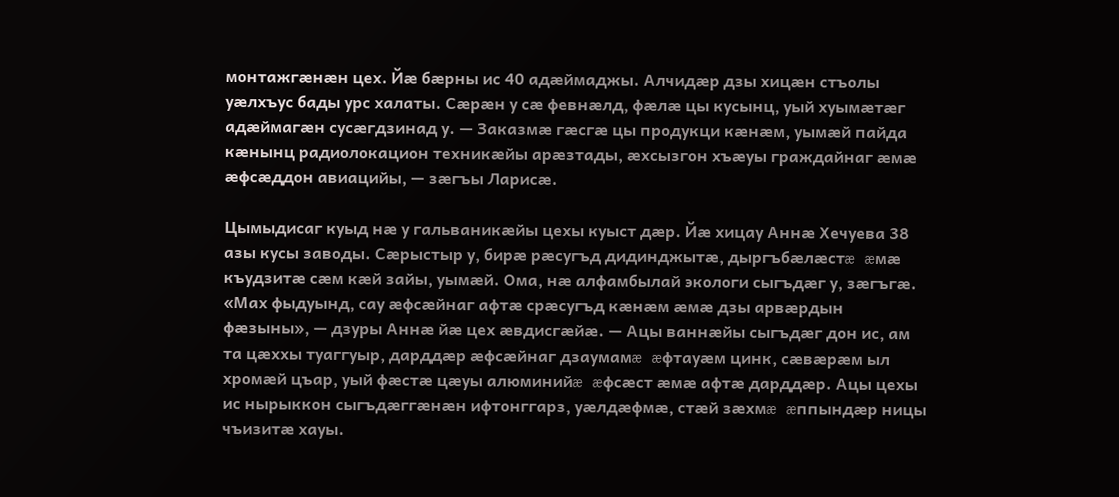монтажгæнæн цех. Йæ бæрны ис 40 адæймаджы. Алчидæр дзы хицæн стъолы уæлхъус бады урс халаты. Сæрæн у сæ февнæлд, фæлæ цы кусынц, уый хуымæтæг адæймагæн сусæгдзинад у. — Заказмæ гæсгæ цы продукци кæнæм, уымæй пайда кæнынц радиолокацион техникæйы арæзтады, æхсызгон хъæуы граждайнаг æмæ æфсæддон авиацийы, — зæгъы Ларисæ.

Цымыдисаг куыд нæ у гальваникæйы цехы куыст дæр. Йæ хицау Аннæ Хечуева 38 азы кусы заводы. Сæрыстыр у, бирæ рæсугъд дидинджытæ, дыргъбæлæстæ æмæ къудзитæ сæм кæй зайы, уымæй. Ома, нæ алфамбылай экологи сыгъдæг у, зæгъгæ. «Мах фыдуынд, сау æфсæйнаг афтæ срæсугъд кæнæм æмæ дзы арвæрдын фæзыны», — дзуры Аннæ йæ цех æвдисгæйæ. — Ацы ваннæйы сыгъдæг дон ис, ам та цæххы туаггуыр, дарддæр æфсæйнаг дзаумамæ æфтауæм цинк, сæвæрæм ыл хромæй цъар, уый фæстæ цæуы алюминийæ æфсæст æмæ афтæ дарддæр. Ацы цехы ис нырыккон сыгъдæггæнæн ифтонггарз, уæлдæфмæ, стæй зæхмæ æппындæр ницы чъизитæ хауы.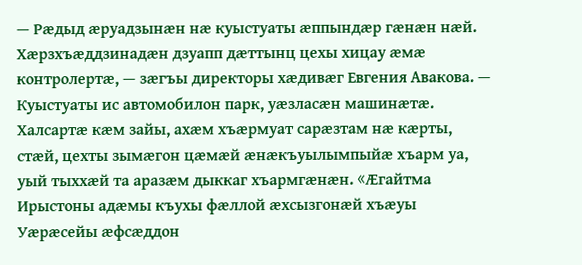— Рæдыд æруадзынæн нæ куыстуаты æппындæр гæнæн нæй. Хæрзхъæддзинадæн дзуапп дæттынц цехы хицау æмæ контролертæ, — зæгъы директоры хæдивæг Евгения Авакова. — Куыстуаты ис автомобилон парк, уæзласæн машинæтæ. Халсартæ кæм зайы, ахæм хъæрмуат сарæзтам нæ кæрты, стæй, цехты зымæгон цæмæй æнæкъуылымпыйæ хъарм уа, уый тыххæй та аразæм дыккаг хъармгæнæн. «Æгайтма Ирыстоны адæмы къухы фæллой æхсызгонæй хъæуы Уæрæсейы æфсæддон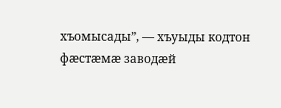хъомысады”, — хъуыды кодтон фæстæмæ заводæй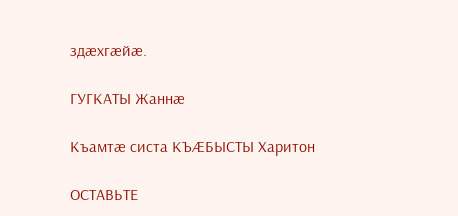здæхгæйæ.

ГУГКАТЫ Жаннæ

Къамтæ систа КЪÆБЫСТЫ Харитон

ОСТАВЬТЕ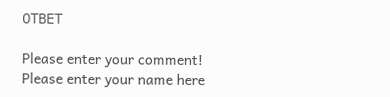ОТВЕТ

Please enter your comment!
Please enter your name here